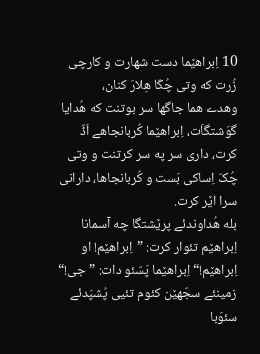10 اِبراهێما دست شهارت و کارچی زُرت که وتی چُکّا هِلارَ کنان،
وهدے هما جاگها سر بوتنت که هُدایا گوَشتگاَت، اِبراهێما کُربانجاهے اَڈّ کرت، داری سر په سر کرتنت و وتی چُکّ اِساکی بَست و کُربانجاها، دارانی سرا اێر کرت.
بله هُداوندئے پرێشتگا چه آسمانا اِبراهێم تئوار کرت: ”اِبراهێم! او اِبراهێم!“ اِبراهێما پَسّئو دات: ”جی!“
زمینئے سجّهێن کئوم تئیی پُشپَدئے سئوَبا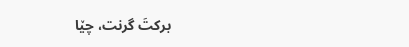برکتَ گرنت، چێا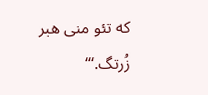که تئو منی هبر زُرتگ.‘“